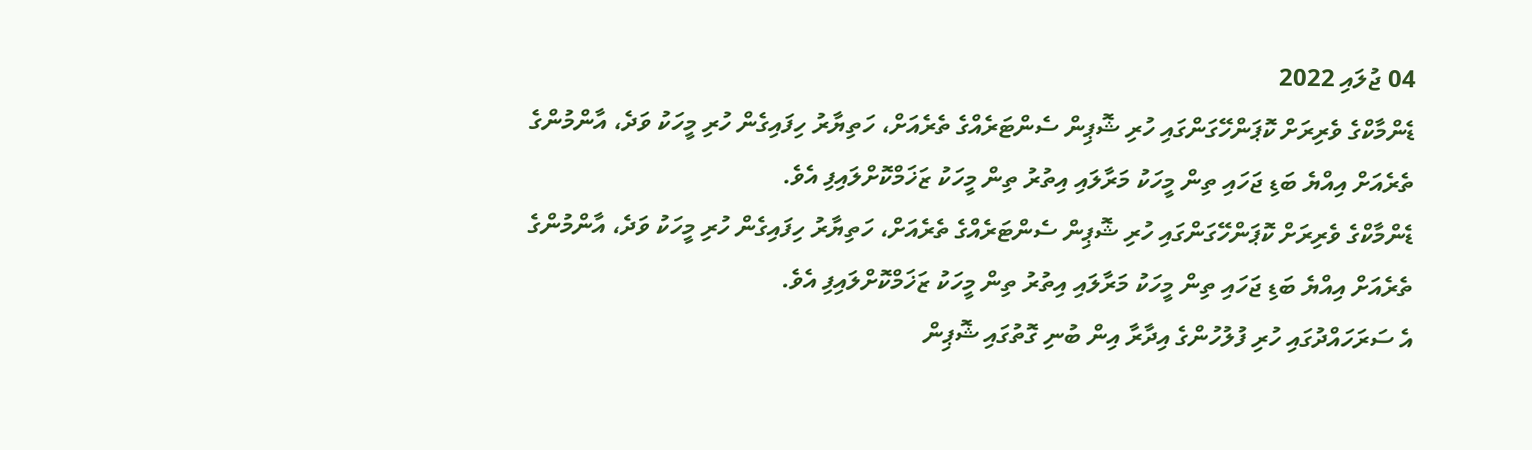04 ޖުލައި 2022
ޑެންމާކްގެ ވެރިރަށް ކޮޕަންހޭގަންގައި ހުރި ޝޮޕިން ސެންޓަރެއްގެ ތެރެއަށް، ހަތިޔާރު ހިފައިގެން ހުރި މީހަކު ވަދެ، އާންމުންގެ ތެރެއަށް އިއްޔެ ބަޑި ޖަހައި ތިން މީހަކު މަރާލައި އިތުރު ތިން މީހަކު ޒަޚަމްކޮށްލައިފި އެވެ.
ޑެންމާކްގެ ވެރިރަށް ކޮޕަންހޭގަންގައި ހުރި ޝޮޕިން ސެންޓަރެއްގެ ތެރެއަށް، ހަތިޔާރު ހިފައިގެން ހުރި މީހަކު ވަދެ، އާންމުންގެ ތެރެއަށް އިއްޔެ ބަޑި ޖަހައި ތިން މީހަކު މަރާލައި އިތުރު ތިން މީހަކު ޒަޚަމްކޮށްލައިފި އެވެ.
އެ ސަރަހައްދުގައި ހުރި ފުލުހުންގެ އިދާރާ އިން ބުނި ގޮތުގައި ޝޮޕިން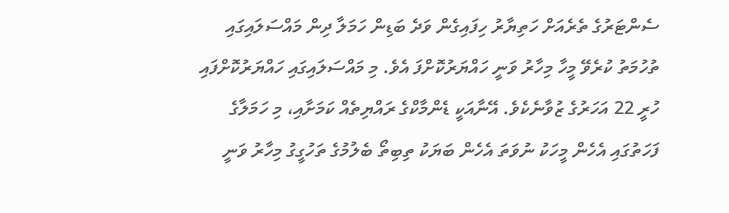ސެންޓަރުގެ ތެރެއަށް ހަތިޔާރު ހިފައިގެން ވަދެ ބަޑިން ހަމަލާ ދިން މައްސަލައިގައި ތުހުމަތު ކުރެވޭ މީހާ މިހާރު ވަނީ ހައްޔަރުކޮށްފަ އެވެ. މި މައްސަލައިގައި ހައްޔަރުކޮށްފައި ހުރީ 22 އަހަރުގެ ޒުވާނެކެވެ. އޭނާއަކީ ޑެންމާކްގެ ރައްޔިތެއް ކަމަށާއި، މި ހަމަލާގެ ފަހަތުގައި އެހެން މީހަކު ނުވަތަ އެހެން ބަޔަކު ތިބިތޯ ބެލުމުގެ ތަހުގީގު މިހާރު ވަނީ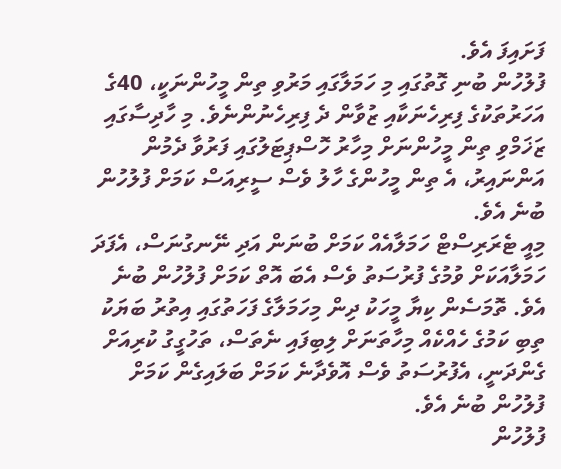ފަށައިފަ އެވެ.
ފުލުހުން ބުނި ގޮތުގައި މި ހަމަލާގައި މަރުވި ތިން މީހުންނަކީ، 40ގެ އަހަރުތަކުގެ ފިރިހެނަކާއި ޒުވާން ދެ ފިރިހެނުންނެވެ. މި ހާދިސާގައި ޒަޚަމްވި ތިން މީހުންނަށް މިހާރު ހޮސްޕިޓަލުގައި ފަރުވާ ދެމުން އަންނައިރު، އެ ތިން މީހުންގެ ހާލު ވެސް ސީރިއަސް ކަމަށް ފުލުހުން ބުނެ އެވެ.
މިއީ ޓެރަރިސްޓް ހަމަލާއެއް ކަމަށް ބުނަން އަދި ނޭނގުނަސް، އެފަދަ ހަމަލާއަކަށް ވުމުގެ ފުރުސަތު ވެސް އެބަ އޮތް ކަމަށް ފުލުހުން ބުނެ އެވެ. ތޮމަސެން ކިޔާ މީހަކު ދިން މިހަމަލާގެ ފަހަތުގައި އިތުރު ބަޔަކު ތިބި ކަމުގެ ހެއްކެއް މިހާތަނަށް ލިބިފައި ނެތަސް، ތަހުގީގު ކުރިއަށް ގެންދަނީ، އެފުރުސަތު ވެސް އޮވެދާނެ ކަމަށް ބަލައިގެން ކަމަށް ފުލުހުން ބުނެ އެވެ.
ފުލުހުން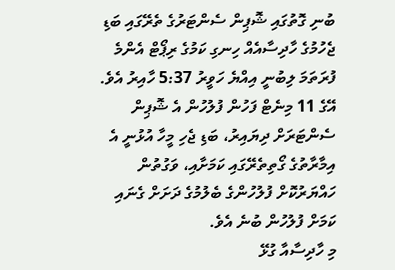ބުނި ގޮތުގައި ޝޮޕިން ސެންޓަރުގެ ތެރޭގައި ބަޑި ޖެހުމުގެ ހާދިސާއެއް ހިނގި ކަމުގެ ރިޕޯޓް އެންމެ ފުރަތަމަ ލިބުނީ އިއްޔެ ހަވީރު 5:37 ހާއިރު އެވެ. އޭގެ 11 މިނެޓް ފަހުން ފުލުހުން އެ ޝޮޕިން ސެންޓަރަށް ދިޔައިރު، ބަޑި ޖެހި މީހާ އުޅުނީ އެ އިމާރާތުގެ ގޯތިތެރޭގައި ކަމަށާއި، ވަގުތުން ހައްޔަރުކޮށް ފުލުހުންގެ ބެލުމުގެ ދަށަށް ގެނައި ކަމަށް ފުލުހުން ބުނެ އެވެ.
މި ހާދިސާއާ ގުޅޭ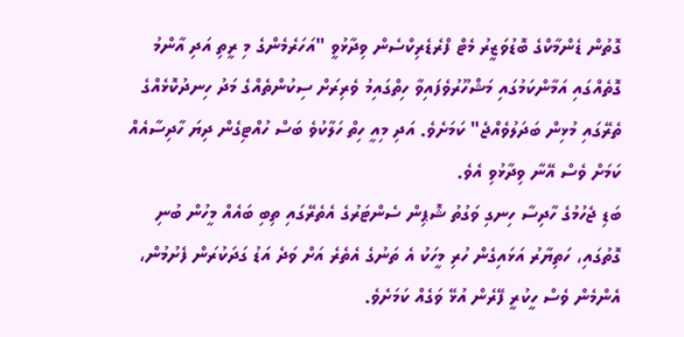ގޮތުން ޑެންމާކްގެ ބޮޑުވަޒީރު މެޓް ފްރެޑެރިކްސެން ވިދާޅުވީ "އަހަރެމެންގެ މި ރީތި އަދި އާންމު ގޮތެއްގައި އަމާންކަމުގައި މަޝްހޫރުވެފައިވާ ހިތްގައިމު ވެރިރަށް ސިކުންތެއްގެ މަދު ހިނދުކޮޅެއްގެ ތެރޭގައި މުޅިން ބަދަލުވެއްޖެ" ކަމަށެވެ. އަދި މިއީ ހިތް ހަލާކުވެ ބަސް ހުއްޓިގެން ދިޔަ ހާދިސާއެއް ކަމަށް ވެސް އޭނާ ވިދާޅުވި އެވެ.
ބަޑި ޖެހުމުގެ ހާދިސާ ހިނގި ވަގުތު ޝޮޕިން ސެންޓަރުގެ އެތެރޭގައި ތިބި ބައެއް މީހުން ބުނި ގޮތުގައި، ހަތިޔާރު އަޅައިގެން ހުރި މީހަކު އެ ތަނުގެ އެތެރެ އަށް ވަދެ އަޑު ގަދަކުރަން ފެށުމުން، އެންމެން ވެސް ހީކުރީ ފޭރެން އުޅޭ ވަގެއް ކަމަށެވެ.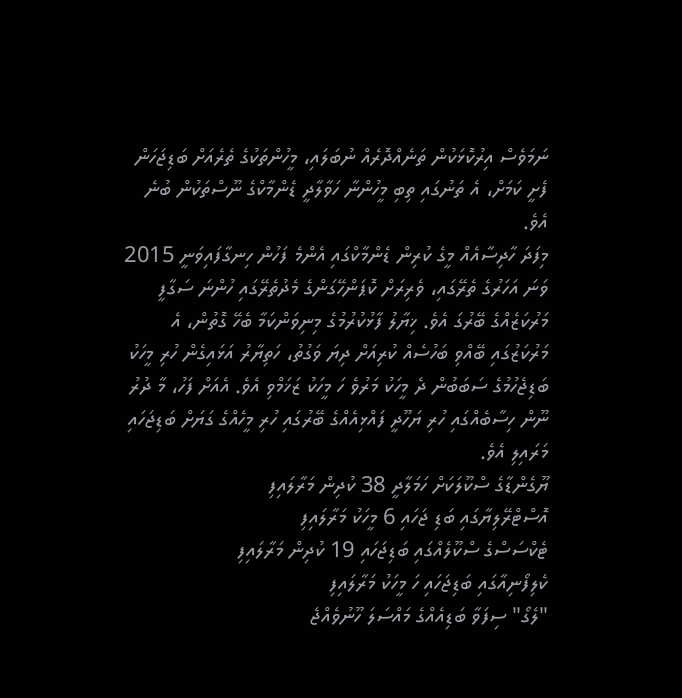ނަމަވެސް އިރުކޮޅަކުން ތަނެއްދޮރެއް ނުބަލައި، މީހުންތަކުގެ ތެރެއަށް ބަޑިޖަހަން ފެށީ ކަމަށް، އެ ތަނުގައި ތިބި މީހުންނާ ހަވާލާދީ ޑެންމާކްގެ ނޫސްތަކުން ބުނެ އެވެ.
މިފަދަ ހާދިސާއެއް މީގެ ކުރިން ޑެންމާކްގައި އެންމެ ފަހުން ހިނގާފައިވަނީ 2015 ވަނަ އަހަރުގެ ތެރޭގައި، ވެރިރަށް ކޮޕަންހޭގަންގެ މެދުތެރޭގައި ހުންނަ ސަގާފީ މަރުކަޒެއްގެ ބޭރުގަ އެވެ. ޚިޔާލު ފާޅުކުރުމުގެ މިނިވަންކަމާ ބެހޭ ގޮތުން، އެ މަރުކަޒުގައި ބޭއްވި ބަހުސެއް ކުރިއަށް ދިޔަ ވަގުތު، ހަތިޔާރު އަޅައިގެން ހުރި މީހަކު ބަޑިޖެހުމުގެ ސަބަބުން ދެ މީހަކު މަރުވެ ހަ މީހަކު ޒަޚަމްވި އެވެ. އެއަށް ފަހު، މާ ދުރު ނޫން ހިސާބެއްގައި ހުރި ޔަހޫދީ ފައްޅިއެއްގެ ބޭރުގައި ހުރި މީހެއްގެ ގަޔަށް ބަޑިޖަހައި މަރައިލި އެވެ.
ޔޫގެންޑާގެ ސްކޫލަކަށް ހަމަލާދީ 38 ކުދިން މަރާލައިފި
އޮސްޓްރޭލިޔާގައި ބަޑި ޖަހައި 6 މީހަކު މަރާލައިފި
ޓެކްސަސްގެ ސްކޫލެއްގައި ބަޑިޖަހައި 19 ކުދިން މަރާލައިފި
ކެލިފޯނިއާގައި ބަޑިޖަހައި ހަ މީހަކު މަރާލައިފި
"ލެގޯ" ސިފަވާ ބަޑިއެއްގެ މައްސަލަ ހޫނުވެއްޖެ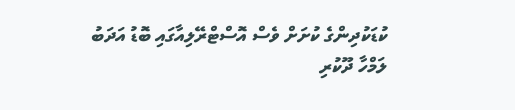ކުޑަކުދިންގެ ކުށަށް ވެސް އޮސްޓްރޭލިއާގައި ބޮޑު އަދަބު
ލަމްހާ ދޫކުރި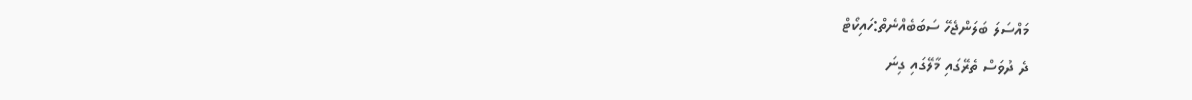މައްސަލަ ބަލަންޖެހޭ ސަބަބެއްނެތް:ހައިކޯޓް
ދެ ދުވަސް ތެރޭގައި މާލޭގައި ގިނަ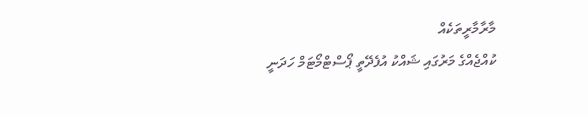މާރާމާރީތަކެއް
ކުއްޖެއްގެ މަރުގައި ޝައްކު އުފެދޭތީ ޕޯސްޓްމޯޓަމް ހަދަނީ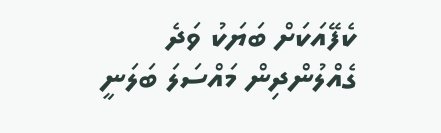ކެފޭއަކަށް ބަޔަކު ވަދެ ގެއްލުންދިން މައްސަލަ ބަލަނީ